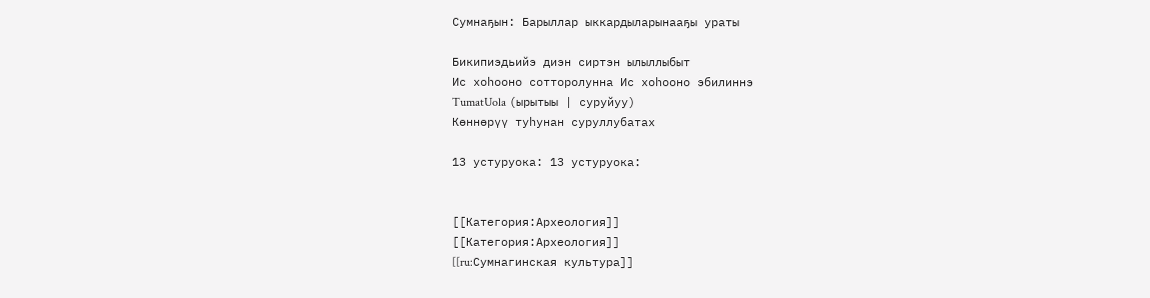Сумнаҕын: Барыллар ыккардыларынааҕы ураты

Бикипиэдьийэ диэн сиртэн ылыллыбыт
Ис хоһооно сотторолунна Ис хоһооно эбилиннэ
TumatUola (ырытыы | суруйуу)
Көннөрүү туһунан суруллубатах

13 устуруока: 13 устуруока:


[[Категория:Археология]]
[[Категория:Археология]]
[[ru:Сумнагинская культура]]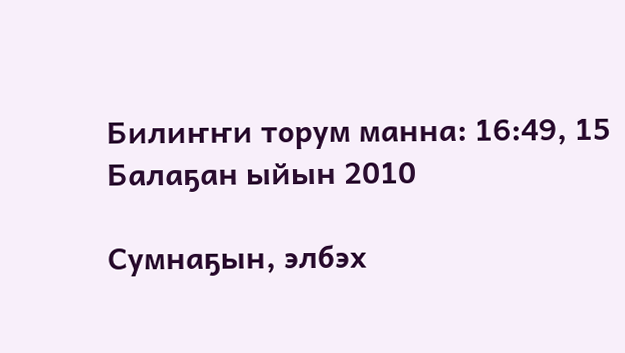Билиҥҥи торум манна: 16:49, 15 Балаҕан ыйын 2010

Сумнаҕын, элбэх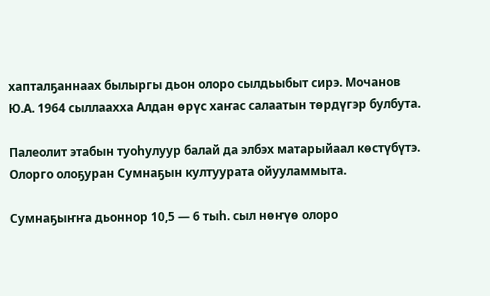хапталҕаннаах былыргы дьон олоро сылдьыбыт сирэ. Мочанов Ю.А. 1964 сыллаахха Алдан өрүс хаҥас салаатын төрдүгэр булбута.

Палеолит этабын туоһулуур балай да элбэх матарыйаал көстүбүтэ. Олорго олоҕуран Сумнаҕын култуурата ойууламмыта.

Сумнаҕыҥҥа дьоннор 10,5 — 6 тыһ. сыл нөҥүө олоро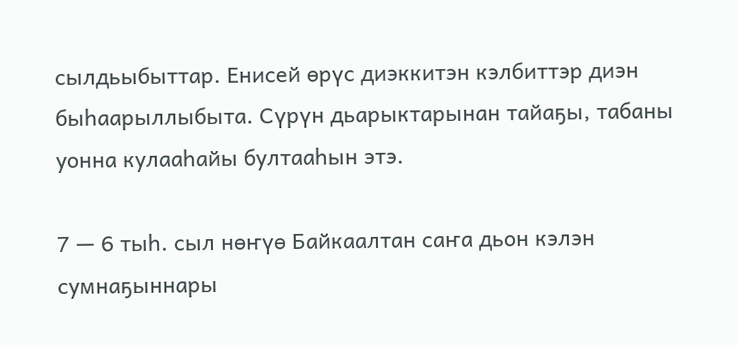сылдьыбыттар. Енисей өрүс диэккитэн кэлбиттэр диэн быһаарыллыбыта. Сүрүн дьарыктарынан тайаҕы, табаны уонна кулааһайы бултааһын этэ.

7 — 6 тыһ. сыл нөҥүө Байкаалтан саҥа дьон кэлэн сумнаҕыннары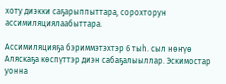хоту диэкки саҕарыппыттара, сорохторун ассимиляциялаабыттара.

Ассимиляцияҕа бэриммэтэхтэр 6 тыһ. сыл нөҥүө Аляскаҕа көспүттэр диэн сабаҕалыыллар. Эскимостар уонна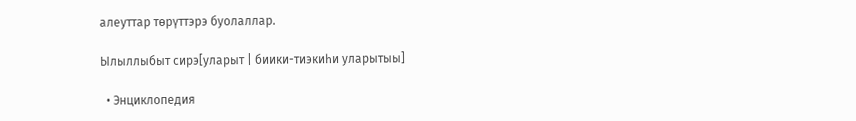алеуттар төрүттэрэ буолаллар.

Ылыллыбыт сирэ[уларыт | биики-тиэкиһи уларытыы]

  • Энциклопедия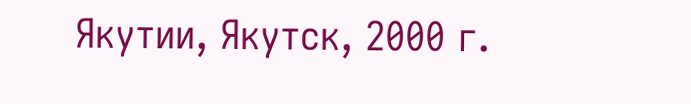Якутии, Якутск, 2000 г.